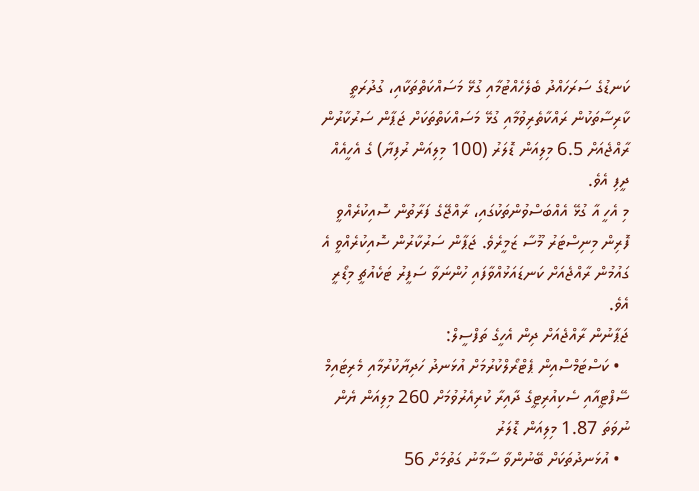ކަނޑުގެ ސަރަހައްދު ބެލެހެއްޓުމާއި ގުޅޭ މަސައްކަތްތަކާއި، ގުދުރަތީ ކާރިސާތަކުން ރައްކާތެރިވުމާއި ގުޅޭ މަސައްކަތްތަކަށް ޖަޕާން ސަރުކާރުން ރާއްޖެއަށް 6.5 މިލިއަން ޑޮލަރު (100 މިލިއަން ރުފިޔާ) ގެ އެހީއެއް ދީފި އެވެ.
މި އެހީ އާ ގުޅޭ އެއްބަސްވުންތަކުގައި، ރާއްޖޭގެ ފަރާތުން ސޮއިކުރެއްވީ ފޮރިން މިނިސްޓަރު މޫސާ ޒަމީރެވެ. ޖަޕާން ސަރުކާރުން ސޮއިކުރެއްވީ އެ ގައުމުން ރާއްޖެއަށް ކަނޑައަޅުއްވާފައި ހުންނަވާ ސަފީރު ޓަކެއުޗީ މިޑޯރީ އެވެ.
ޖަޕާނުން ރާއްޖެއަށް ދިން އެހީގެ ތަފްސީލް:
  • ކަސްޓަމްސްއިން ޕެޓްރޯލްކުރުމަށް އުޅަނދު ހަދިޔާކުރުމާއި މެރިޓައިމް ސޭފްޓީއާއި ސެކިއުރިޓީގެ ދާއިރާ ކުރިއެރުވުމަށް 260 މިލިއަން ޔެން ނުވަތަ 1.87 މިލިއަން ޑޮލަރު
  • އުޅަނދުތަކަށް ބޭނުންވާ ސާމާނު ގަތުމަށް 56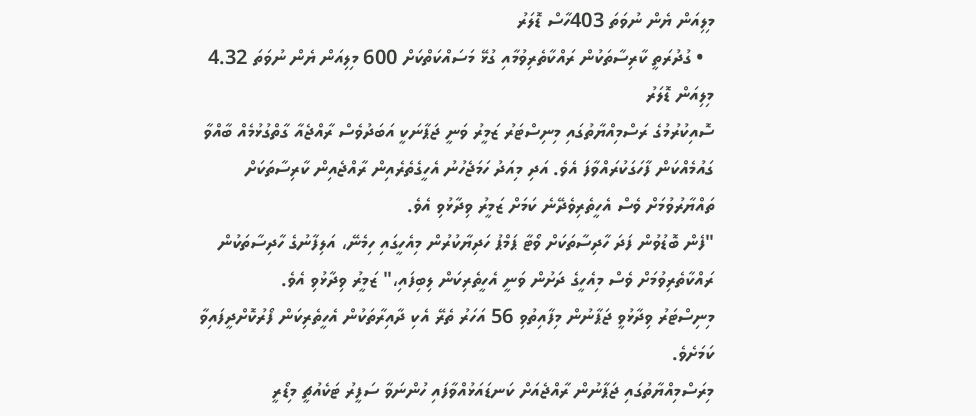މިލިއަން ޔެން ނުވަތަ 403ހާސް ޑޮލަރު
  • ގުދުރަތީ ކާރިސާތަކުން ރައްކާތެރިވުމާއި ގުޅޭ މަސައްކަތްކަށް 600 މިލިއަން ޔެން ނުވަތަ 4.32 މިލިއަން ޑޮލަރު
ސޮއިކުރުމުގެ ރަސްމިއްޔާތުގައި މިނިސްޓަރު ޒަމީރު ވަނީ ޖަޕާނަކީ އަބަދުވެސް ރާއްޖެއާ ގާތްގުޅުމެއް ބާއްވާ ގައުމެއްކަން ފާހަގަކުރައްވާފަ އެވެ. އަދި މިއަދު ހަމަޖެހުނު އެހީގެތެރެއިން ރާއްޖެއިން ކާރިސާތަކަށް ތައްޔާރުވުމަށް ވެސް އެހީތެރިވެދޭނެ ކަމަށް ޒަމީރު ވިދާޅުވި އެވެ.
"ފެން ބޮޑުވުން ފަދަ ހާދިސާތަކަށް ވޯޓާ ޕަމްޕު ހަދިޔާކުރުން މިއެހީގައި ހިމެނޭ، އަލިފާނުގެ ހާދިސާތަކުން ރައްކާތެރިވުމަށް ވެސް މިއެހީގެ ދަށުން ވަނީ އެހީތެރިކަން ލިބިފައި،" ޒަމީރު ވިދާޅުވި އެވެ.
މިނިސްޓަރު ވިދާޅުވީ ޖަޕާނުން މިފާއިތުވި 56 އަހަރު ތެރޭ އެކި ދާއިރާތަކުން އެހީތެރިކަން ފޯރުކޮށްދީފައިވާ ކަމަށެވެ.
މިރަސްމިއްޔާތުގައި ޖަޕާނުން ރާއްޖެއަށް ކަނޑައަޅުއްވާފައި ހުންނަވާ ސަފީރު ޓަކެއުޗީ މިޑޯރީ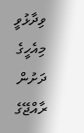ވިދާޅުވީ މިއެހީގެ ދަށުން ރާއްޖޭގެ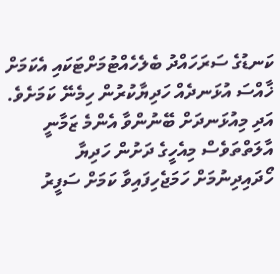ކަނޑުގެ ސަރަހައްދު ބެލެހެއްޓުމަށްޓަކައި އެކަމަށް ޚާއްސަ އުޅަނދެއް ހަދިޔާކުރުން ހިމެނޭ ކަމަށެވެ. އަދި މިއުޅަނދަށް ބޭނުންވާ އެންމެ ޒަމާނީ އާލަތްތަވެސް މިއެހީގެ ދަށުން ހަދިޔާ ހޯދައިދިނުމަށް ހަމަޖެހިފައިވާ ކަމަށް ސަފީރު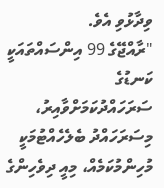ވިދާޅުވި އެވެ.
"ރާއްޖޭގެ 99 އިންސައްތައަކީ ކަނޑުގެ ސަރަހައްދުކަމަށްވާއިރު، މިސަރަހައްދު ބެލެހެއްޓުމަކީ މުހިންމުކަމެއް، މިއީ ދިވެހިންގެ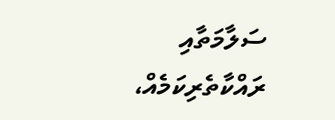ސަލާމަތާއި ރައްކާތެރިކަމެއް،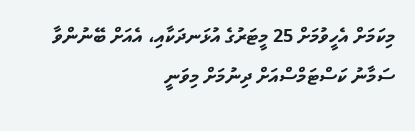މިކަމަށް އެހީވުމަށް 25 މީޓަރުގެ އުޅަނދަކާއި، އެއަށް ބޭނުންވާ ސަމާނު ކަސްޓަމްސްއަށް ދިނުމަށް މިވަނީ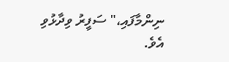ނިންމާފައި،" ސަފީރު ވިދާޅުވި އެވެ.